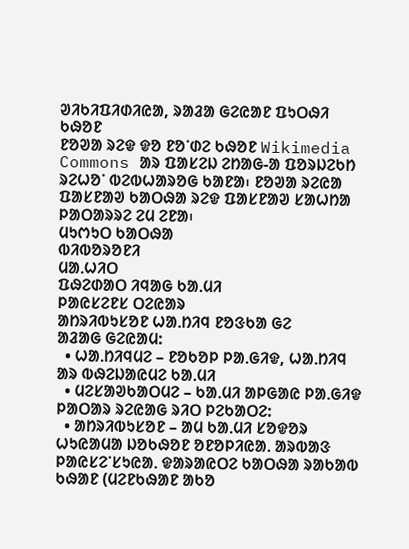ᱣᱤᱠᱤᱯᱤᱰᱤᱭᱟ, ᱨᱟᱲᱟ ᱜᱮᱭᱟᱱ ᱯᱩᱛᱷᱤ ᱠᱷᱚᱱ
ᱱᱚᱣᱟ ᱨᱮᱫ ᱫᱚ ᱱᱚᱸᱰᱮ ᱠᱷᱚᱱ Wikimedia Commons ᱟᱨ ᱯᱟᱥᱮᱡ ᱮᱴᱟᱜ-ᱟ ᱯᱚᱨᱡᱮᱠᱴ ᱨᱮᱦᱚᱸ ᱵᱮᱵᱦᱟᱨᱚᱜ ᱠᱟᱱᱟ᱾ ᱱᱚᱣᱟ ᱨᱮᱭᱟ ᱯᱟᱥᱱᱟᱣ ᱠᱟᱛᱷᱟ ᱨᱮᱫ ᱯᱟᱥᱱᱟᱣ ᱥᱟᱦᱴᱟ ᱞᱟᱛᱟᱨᱨᱮ ᱮᱢ ᱮᱱᱟ᱾
ᱢᱩᱬᱩᱛ ᱠᱟᱛᱷᱟ
ᱵᱤᱵᱚᱨᱚᱱᱤ
ᱢᱟᱹᱦᱤᱛ
ᱯᱷᱮᱰᱟᱛ ᱤᱧᱟᱜ ᱠᱟᱹᱢᱤ
ᱞᱟᱭᱥᱮᱱᱥ ᱛᱮᱭᱟᱨ
ᱟᱴᱨᱤᱵᱩᱥᱚᱱ ᱦᱟᱹᱴᱤᱧ ᱱᱚᱝᱠᱟ ᱜᱮ
ᱟᱲᱟᱜ ᱜᱮᱭᱟᱢ:
  • ᱦᱟᱹᱴᱤᱧᱢᱮ – ᱱᱚᱠᱚᱞ ᱞᱟᱹᱜᱤᱫ, ᱦᱟᱹᱴᱤᱧ ᱟᱨ ᱵᱷᱮᱡᱟᱭᱢᱮ ᱠᱟᱹᱢᱤ
  • ᱢᱮᱥᱟᱣᱠᱟᱛᱢᱮ – ᱠᱟᱹᱢᱤ ᱟᱞᱜᱟᱭ ᱞᱟᱹᱜᱤᱫ
ᱞᱟᱛᱟᱨ ᱨᱮᱭᱟᱜ ᱨᱤᱛ ᱞᱮᱠᱟᱛᱮ:
  • ᱟᱴᱨᱤᱵᱩᱥᱚᱱ – ᱟᱢ ᱠᱟᱹᱢᱤ ᱥᱚᱫᱚᱨ ᱦᱩᱭᱟᱢᱟ ᱡᱚᱠᱷᱚᱱ ᱚᱱᱚᱞᱤᱭᱟᱹ ᱟᱨᱵᱟᱝ ᱞᱟᱭᱥᱮᱸᱥᱩᱭᱟᱹ ᱫᱟᱨᱟᱭᱛᱮ ᱠᱟᱛᱷᱟ ᱨᱟᱠᱟᱵ ᱠᱷᱟᱱ (ᱢᱮᱱᱠᱷᱟᱱ ᱟᱠᱚ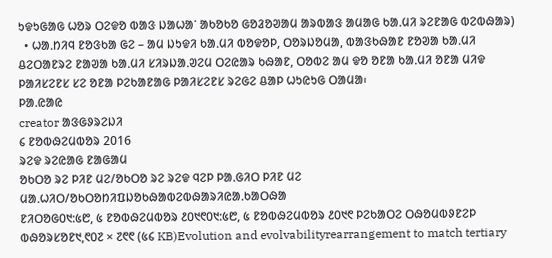ᱩᱫᱩᱜᱟᱜ ᱦᱚᱨ ᱛᱮᱫᱚ ᱵᱟᱝ ᱡᱟᱦᱟᱸ ᱟᱠᱚᱠᱚ ᱜᱚᱲᱚᱣᱟᱢ ᱟᱨᱵᱟᱝ ᱟᱢᱟᱜ ᱠᱟᱹᱢᱤ ᱨᱮᱱᱟᱜ ᱵᱮᱵᱷᱟᱨ)
  • ᱦᱟᱹᱴᱤᱧ ᱱᱚᱝᱠᱟ ᱜᱮ – ᱟᱢ ᱡᱩᱫᱤ ᱠᱟᱹᱢᱤ ᱵᱚᱫᱚᱞ, ᱛᱚᱨᱡᱚᱢᱟ, ᱵᱟᱝᱠᱷᱟᱱ ᱱᱚᱣᱟ ᱠᱟᱹᱢᱤ ᱪᱮᱛᱟᱱᱨᱮ ᱱᱟᱣᱟ ᱠᱟᱹᱢᱤ ᱥᱤᱨᱡᱟᱹᱣᱮᱢ ᱛᱮᱭᱟᱨ ᱠᱷᱟᱱ, ᱛᱚᱵᱮ ᱟᱢ ᱫᱚ ᱚᱱᱟ ᱠᱟᱹᱢᱤ ᱚᱱᱟ ᱢᱤᱫ ᱞᱟᱤᱥᱮᱱᱥ ᱥᱮ ᱚᱱᱟ ᱞᱮᱠᱟᱱᱟᱜ ᱞᱟᱤᱥᱮᱱᱥ ᱨᱮᱜᱮ ᱪᱟᱞ ᱦᱩᱭᱩᱜ ᱛᱟᱢᱟ᱾
ᱞᱟ.ᱭᱟᱭ
creator ᱟᱝᱜᱽᱨᱮᱡᱤ
᱔ ᱱᱚᱵᱷᱮᱢᱵᱚᱨ 2016
ᱨᱮᱫ ᱨᱮᱭᱟᱜ ᱱᱟᱜᱟᱢ
ᱚᱠᱛᱚ ᱨᱮ ᱞᱤᱱ ᱢᱮ/ᱚᱠᱛᱚ ᱨᱮ ᱨᱮᱫ ᱧᱮᱞ ᱞᱟᱹᱜᱤᱛ ᱞᱤᱱ ᱢᱮ
ᱢᱟᱹᱦᱤᱛ/ᱚᱠᱛᱚᱴᱤᱯᱡᱚᱠᱷᱟᱵᱮᱵᱷᱟᱨᱤᱭᱟᱹᱠᱟᱛᱷᱟ
ᱱᱤᱛᱚᱜ᱐᱑:᱕᱘, ᱕ ᱱᱚᱵᱷᱮᱢᱵᱚᱨ ᱒᱐᱑᱖᱐᱑:᱕᱘, ᱕ ᱱᱚᱵᱷᱮᱢᱵᱚᱨ ᱒᱐᱑᱖ ᱞᱮᱠᱟᱛᱮ ᱛᱷᱚᱢᱵᱽᱱᱮᱞ ᱵᱷᱚᱨᱥᱚᱱ᱑,᱖᱐᱗ × ᱗᱖᱖ (᱕᱔ KB)Evolution and evolvabilityrearrangement to match tertiary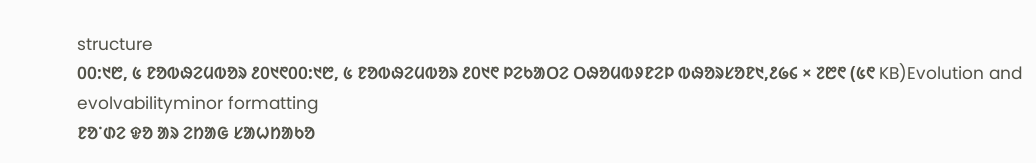structure
᱐᱐:᱑᱘, ᱕ ᱱᱚᱵᱷᱮᱢᱵᱚᱨ ᱒᱐᱑᱖᱐᱐:᱑᱘, ᱕ ᱱᱚᱵᱷᱮᱢᱵᱚᱨ ᱒᱐᱑᱖ ᱞᱮᱠᱟᱛᱮ ᱛᱷᱚᱢᱵᱽᱱᱮᱞ ᱵᱷᱚᱨᱥᱚᱱ᱑,᱒᱙᱔ × ᱗᱘᱖ (᱕᱖ KB)Evolution and evolvabilityminor formatting
ᱱᱚᱸᱰᱮ ᱫᱚ ᱟᱨ ᱮᱴᱟᱜ ᱥᱟᱦᱴᱟᱠᱚ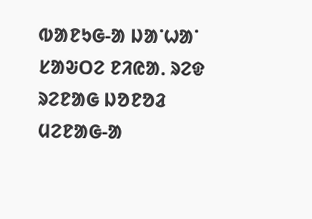ᱵᱟᱱᱩᱜ-ᱟ ᱡᱟᱸᱦᱟᱸ ᱥᱟᱶᱛᱮ ᱱᱤᱭᱟᱹ ᱨᱮᱫ ᱨᱮᱱᱟᱜ ᱡᱚᱱᱚᱲ ᱢᱮᱱᱟᱜ-ᱟ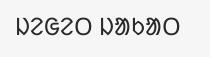ᱡᱮᱜᱮᱛ ᱡᱟᱠᱟᱛ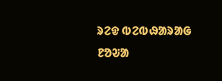ᱨᱮᱫ ᱵᱮᱵᱷᱟᱨᱟᱜ
ᱱᱚᱶᱟ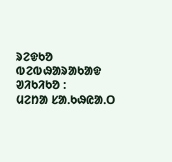ᱨᱮᱫᱠᱚ ᱵᱮᱵᱷᱟᱨᱟᱠᱟᱫ ᱣᱤᱠᱤᱠᱚ :
ᱢᱮᱴᱟ ᱥᱟᱹᱠᱷᱭᱟᱹᱛ